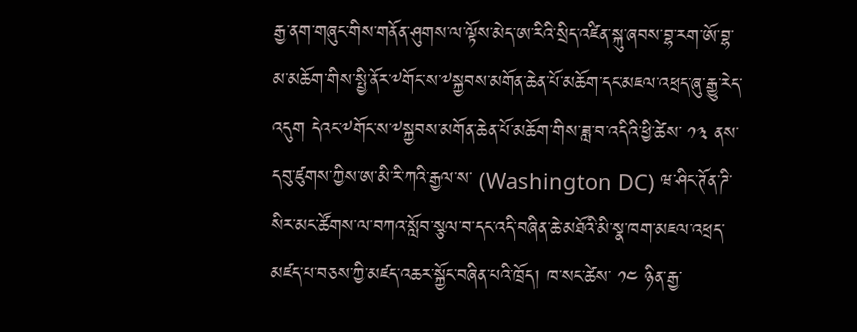རྒྱ་ནག་གཞུང་གིས་གནོན་ཤུགས་ལ་ལྟོས་མེད་ཨ་རིའི་སྲིད་འཛིན་སྐུ་ཞབས་བྷ་རག་ཨོ་བྷ་མ་མཆོག་གིས་སྤྱི་ནོར་༸གོང་ས་༸སྐྱབས་མགོན་ཆེན་པོ་མཆོག་དང་མཇལ་འཕྲད་ཞུ་རྒྱུ་རེད་འདུག དེའང་༸གོང་ས་༸སྐྱབས་མགོན་ཆེན་པོ་མཆོག་གིས་ཟླ་བ་འདིའི་ཕྱི་ཚེས་ ༡༣ ནས་དབུ་ཛུགས་ཀྱིས་ཨ་མི་རི་ཀའི་རྒྱལ་ས་ (Washington DC) ཝ་ཤིང་ཊོན་ཌི་སིར་མང་ཚོགས་ལ་བཀའ་སློབ་སྩལ་བ་དང་འདི་བཞིན་ཆེ་མཐོའི་མི་སྣ་ཁག་མཇལ་འཕྲད་མཛད་པ་བཅས་ཀྱི་མཛད་འཆར་སྐྱོང་བཞིན་པའི་ཁྲོད། ཁ་སང་ཚེས་ ༡༤ ཉིན་རྒྱ་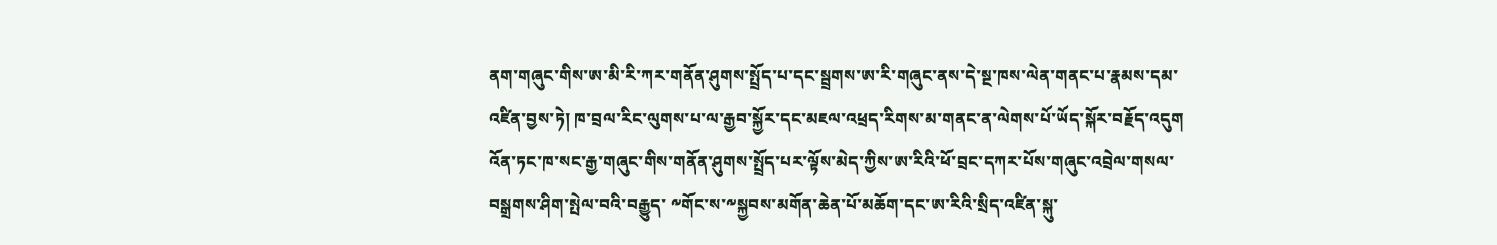ནག་གཞུང་གིས་ཨ་མི་རི་ཀར་གནོན་ཤུགས་སྤྲོད་པ་དང་སྦྲགས་ཨ་རི་གཞུང་ནས་དེ་སྔ་ཁས་ལེན་གནང་པ་རྣམས་དམ་འཛིན་བྱས་ཏེ། ཁ་བྲལ་རིང་ལུགས་པ་ལ་རྒྱབ་སྐྱོར་དང་མཇལ་འཕྲད་རིགས་མ་གནང་ན་ལེགས་པོ་ཡོད་སྐོར་བརྗོད་འདུག འོན་ཏང་ཁ་སང་རྒྱ་གཞུང་གིས་གནོན་ཤུགས་སྤྲོད་པར་ལྟོས་མེད་ཀྱིས་ཨ་རིའི་ཕོ་བྲང་དཀར་པོས་གཞུང་འབྲེལ་གསལ་བསྒྲགས་ཤིག་སྤེལ་བའི་བརྒྱུད་ ༸གོང་ས་༸སྐྱབས་མགོན་ཆེན་པོ་མཆོག་དང་ཨ་རིའི་སྲིད་འཛིན་སྐུ་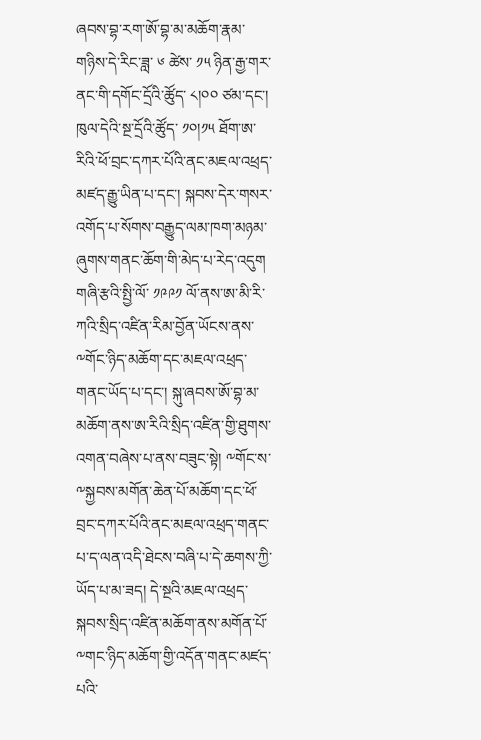ཞབས་བྷ་རག་ཨོ་བྷ་མ་མཆོག་རྣམ་གཉིས་དེ་རིང་ཟླ་ ༦ ཚེས་ ༡༥ ཉིན་རྒྱ་གར་ནང་གི་དགོང་དྲོའི་ཚོུད་ ༨།༠༠ ཙམ་དང་། ཁུལ་དེའི་སྔ་དྲོའི་ཚོུད་ ༡༠།༡༥ ཐོག་ཨ་རིའི་ཕོ་བྲང་དཀར་པོའི་ནང་མཇལ་འཕྲད་མཛད་རྒྱུ་ཡིན་པ་དང་། སྐབས་དེར་གསར་འགོད་པ་སོགས་བརྒྱུད་ལམ་ཁག་མཉམ་ཞུགས་གནང་ཆོག་གི་མེད་པ་རེད་འདུག གཞི་རྩའི་སྤྱི་ལོ་ ༡༩༩༡ ལོ་ནས་ཨ་མི་རི་ཀའི་སྲིད་འཛིན་རིམ་བྱོན་ཡོངས་ནས་༸གོང་ཉིད་མཆོག་དང་མཇལ་འཕྲད་གནང་ཡོད་པ་དང་། སྐུ་ཞབས་ཨོ་བྷ་མ་མཆོག་ནས་ཨ་རིའི་སྲིད་འཛིན་གྱི་ཐུགས་འགན་བཞེས་པ་ནས་བཟུང་སྟེ། ༸གོང་ས་༸སྐྱབས་མགོན་ཆེན་པོ་མཆོག་དང་ཕོ་བྲང་དཀར་པོའི་ནང་མཇལ་འཕྲད་གནང་པ་ད་ལན་འདི་ཐེངས་བཞི་པ་དེ་ཆགས་ཀྱི་ཡོད་པ་མ་ཟད། དེ་སྔའི་མཇལ་འཕྲད་སྐབས་སྲིད་འཛིན་མཆོག་ནས་མགོན་པོ་༸གང་ཉིད་མཆོག་གྱི་འདོན་གནང་མཛད་པའི་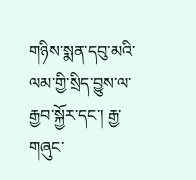གཉིས་སྨན་དབུ་མའི་ལམ་གྱི་སྲིད་བྱུས་ལ་རྒྱབ་སྐྱོར་དང་། རྒྱ་གཞུང་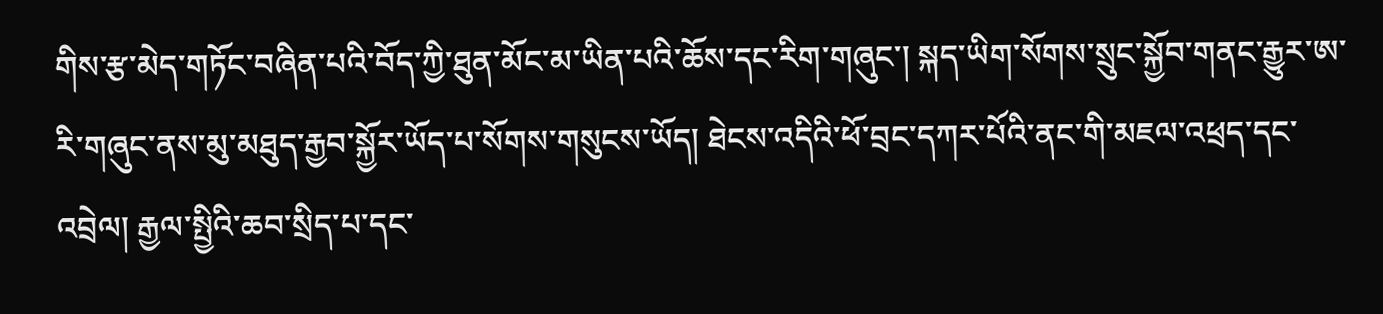གིས་རྩ་མེད་གཏོང་བཞིན་པའི་བོད་ཀྱི་ཐུན་མོང་མ་ཡིན་པའི་ཆོས་དང་རིག་གཞུང་། སྐད་ཡིག་སོགས་སྲུང་སྐྱོབ་གནང་རྒྱུར་ཨ་རི་གཞུང་ནས་མུ་མཐུད་རྒྱབ་སྐྱོར་ཡོད་པ་སོགས་གསུངས་ཡོད། ཐེངས་འདིའི་ཕོ་བྲང་དཀར་པོའི་ནང་གི་མཇལ་འཕྲད་དང་འབྲེལ། རྒྱལ་སྤྱིའི་ཆབ་སྲིད་པ་དང་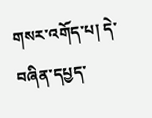གསར་འགོད་པ། དེ་བཞིན་དཔྱད་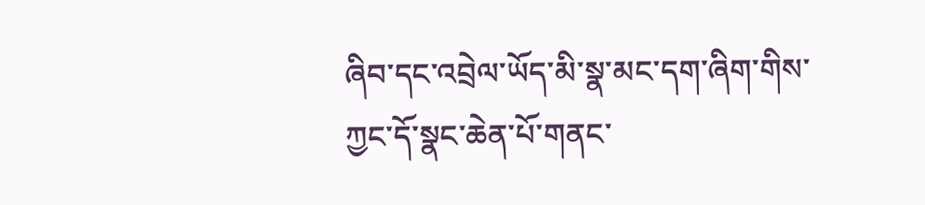ཞིབ་དང་འབྲེལ་ཡོད་མི་སྣ་མང་དག་ཞིག་གིས་ཀྱང་དོ་སྣང་ཆེན་པོ་གནང་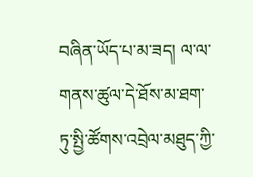བཞིན་ཡོད་པ་མ་ཟད། ལ་ལ་གནས་ཚུལ་དེ་ཐོས་མ་ཐག་ཏུ་སྤྱི་ཚོགས་འབྲེལ་མཐུད་ཀྱི་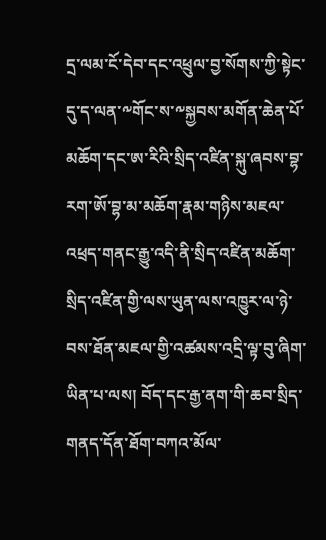དྲ་ལམ་ངོ་དེབ་དང་འཕྲུལ་བྱ་སོགས་ཀྱི་སྟེང་དུ་ད་ལན་༸གོང་ས་༸སྐྱབས་མགོན་ཆེན་པོ་མཆོག་དང་ཨ་རིའི་སྲིད་འཛིན་སྐུ་ཞབས་བྷ་རག་ཨོ་བྷ་མ་མཆོག་རྣམ་གཉིས་མཇལ་འཕྲད་གནང་རྒྱུ་འདི་ནི་སྲིད་འཛིན་མཆོག་སྲིད་འཛིན་གྱི་ལས་ཡུན་ལས་འཁྱུར་ལ་ཉེ་བས་ཐོན་མཇལ་གྱི་འཚམས་འདྲི་ལྟ་བུ་ཞིག་ཡིན་པ་ལས། བོད་དང་རྒྱ་ནག་གི་ཆབ་སྲིད་གནད་དོན་ཐོག་བཀའ་མོལ་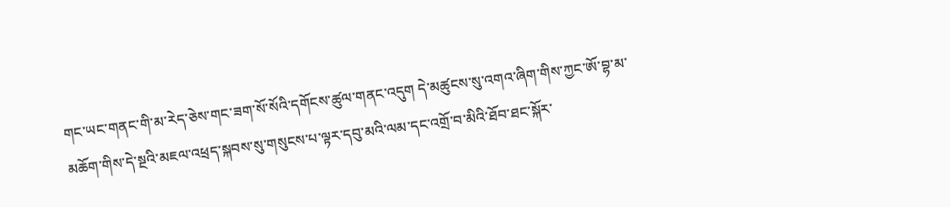གང་ཡང་གནང་གི་མ་རེད་ཅེས་གང་ཟག་སོ་སོའི་དགོངས་ཚུལ་གནང་འདུག དེ་མཚུངས་སུ་འགའ་ཞིག་གིས་ཀྱང་ཨོ་བྷ་མ་མཆོག་གིས་དེ་སྔའི་མཇལ་འཕྲད་སྐབས་སུ་གསུངས་པ་ལྟར་དབུ་མའི་ལམ་དང་འགྲོ་བ་མིའི་ཐོབ་ཐང་སྐོར་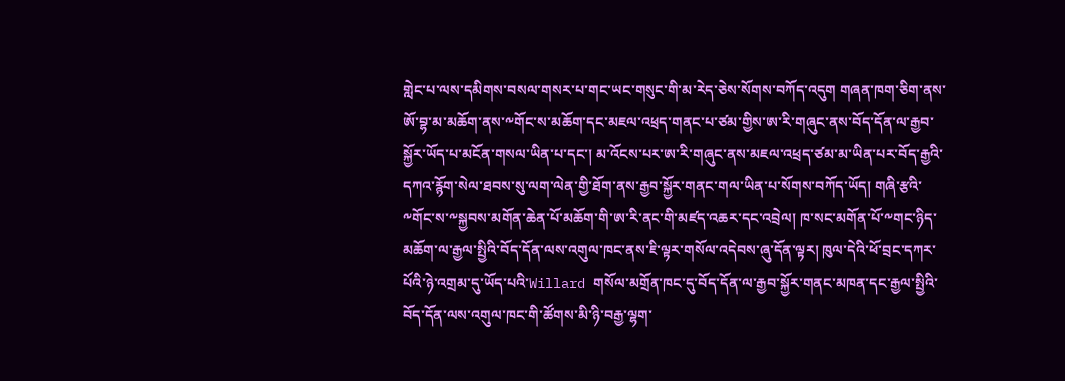གླེང་པ་ལས་དམིགས་བསལ་གསར་པ་གང་ཡང་གསུང་གི་མ་རེད་ཅེས་སོགས་བཀོད་འདུག གཞན་ཁག་ཅིག་ནས་ཨོ་བྷ་མ་མཆོག་ནས་༸གོང་ས་མཆོག་དང་མཇལ་འཕྲད་གནང་པ་ཙམ་གྱིས་ཨ་རི་གཞུང་ནས་བོད་དོན་ལ་རྒྱབ་སྐྱོར་ཡོད་པ་མངོན་གསལ་ཡིན་པ་དང་། མ་འོངས་པར་ཨ་རི་གཞུང་ནས་མཇལ་འཕྲད་ཙམ་མ་ཡིན་པར་བོད་རྒྱའི་དཀའ་རྙོག་སེལ་ཐབས་སུ་ལག་ལེན་གྱི་ཐོག་ནས་རྒྱབ་སྐྱོར་གནང་གལ་ཡིན་པ་སོགས་བཀོད་ཡོད། གཞི་རྩའི་༸གོང་ས་༸སྐྱབས་མགོན་ཆེན་པོ་མཆོག་གི་ཨ་རི་ནང་གི་མཛད་འཆར་དང་འབྲེལ། ཁ་སང་མགོན་པོ་༸གང་ཉིད་མཆོག་ལ་རྒྱལ་སྤྱིའི་བོད་དོན་ལས་འགུལ་ཁང་ནས་ཇི་ལྟར་གསོལ་འདེབས་ཞུ་དོན་ལྟར། ཁུལ་དེའི་ཕོ་བྲང་དཀར་པོའི་ཉེ་འགྲམ་དུ་ཡོད་པའི་Willard གསོལ་མགྲོན་ཁང་དུ་བོད་དོན་ལ་རྒྱབ་སྐྱོར་གནང་མཁན་དང་རྒྱལ་སྤྱིའི་བོད་དོན་ལས་འགུལ་ཁང་གི་ཚོགས་མི་ཉི་བརྒྱ་ལྷག་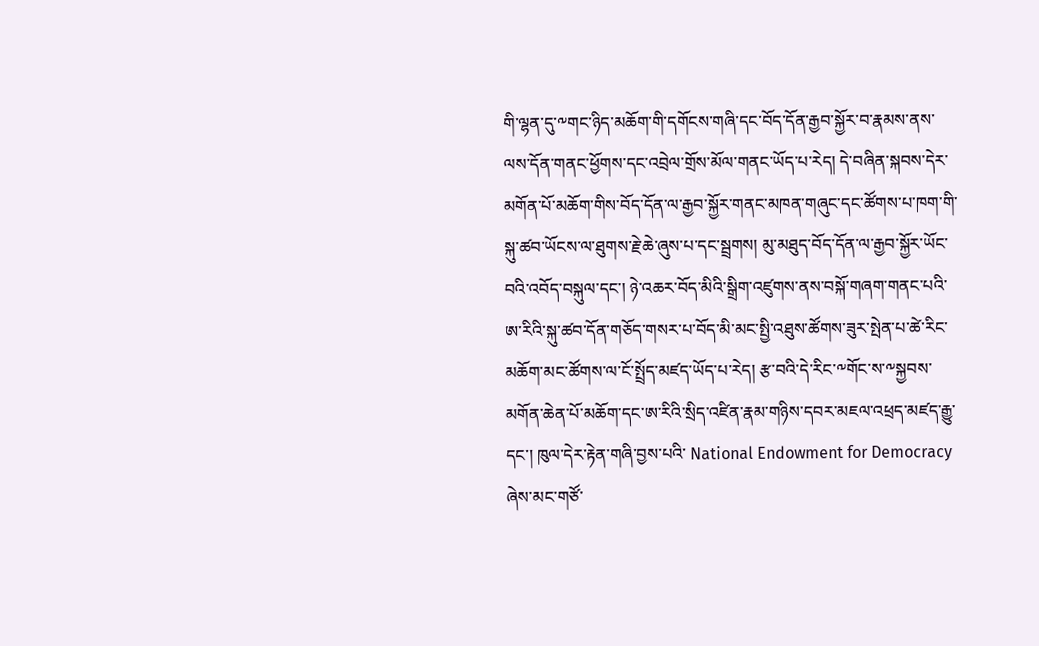གི་ལྷན་དུ་༸གང་ཉིད་མཆོག་གི་དགོངས་གཞི་དང་བོད་དོན་རྒྱབ་སྐྱོར་བ་རྣམས་ནས་ལས་དོན་གནང་ཕྱོགས་དང་འབྲེལ་གྲོས་མོལ་གནང་ཡོད་པ་རེད། དེ་བཞིན་སྐབས་དེར་མགོན་པོ་མཆོག་གིས་བོད་དོན་ལ་རྒྱབ་སྐྱོར་གནང་མཁན་གཞུང་དང་ཚོགས་པ་ཁག་གི་སྐུ་ཚབ་ཡོངས་ལ་ཐུགས་རྗེ་ཆེ་ཞུས་པ་དང་སྦྲགས། མུ་མཐུད་བོད་དོན་ལ་རྒྱབ་སྐྱོར་ཡོང་བའི་འབོད་བསྐུལ་དང་། ཉེ་འཆར་བོད་མིའི་སྒྲིག་འཛུགས་ནས་བསྐོ་གཞག་གནང་པའི་ཨ་རིའི་སྐུ་ཚབ་དོན་གཅོད་གསར་པ་བོད་མི་མང་སྤྱི་འཐུས་ཚོགས་ཟུར་སྤེན་པ་ཚེ་རིང་མཆོག་མང་ཚོགས་ལ་ངོ་སྤྲོད་མཛད་ཡོད་པ་རེད། རྩ་བའི་དེ་རིང་༸གོང་ས་༸སྐྱབས་མགོན་ཆེན་པོ་མཆོག་དང་ཨ་རིའི་སྲིད་འཛིན་རྣམ་གཉིས་དབར་མཇལ་འཕྲད་མཛད་རྒྱུ་དང་། ཁུལ་དེར་རྟེན་གཞི་བྱས་པའི་ National Endowment for Democracy ཞེས་མང་གཙོ་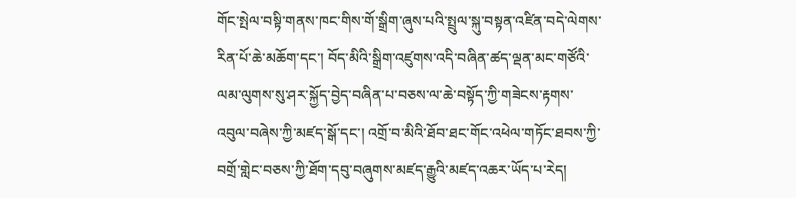གོང་སྤེལ་བསྟི་གནས་ཁང་གིས་གོ་སྒྲིག་ཞུས་པའི་སྤྲུལ་སྐུ་བསྟན་འཛིན་བདེ་ལེགས་རིན་པོ་ཆེ་མཆོག་དང་། བོད་མིའི་སྒྲིག་འཛུགས་འདི་བཞིན་ཚད་ལྡན་མང་གཙོའི་ལམ་ལུགས་སུ་ཤར་སྐྱོད་བྱེད་བཞིན་པ་བཅས་ལ་ཆེ་བསྟོད་ཀྱི་གཟེངས་རྟགས་འབུལ་བཞེས་ཀྱི་མཛད་སྒོ་དང་། འགྲོ་བ་མིའི་ཐོབ་ཐང་གོང་འཕེལ་གཏོང་ཐབས་ཀྱི་བགྲོ་གླེང་བཅས་ཀྱི་ཐོག་དབུ་བཞུགས་མཛད་རྒྱུའི་མཛད་འཆར་ཡོད་པ་རེད།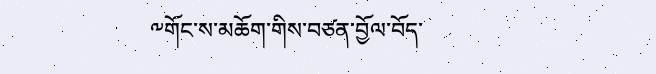༸གོང་ས་མཆོག་གིས་བཙན་བྱོལ་བོད་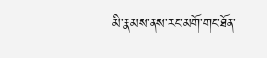མི་རྣམས་ནས་རང་མགོ་གང་ཐོན་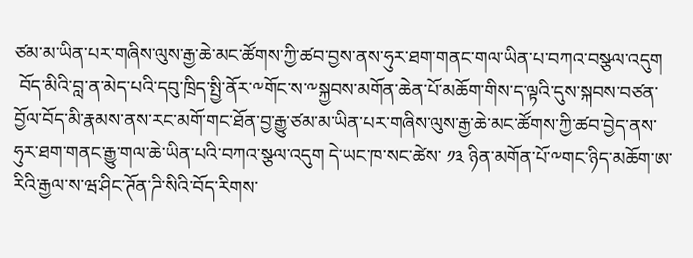ཙམ་མ་ཡིན་པར་གཞིས་ལུས་རྒྱ་ཆེ་མང་ཚོགས་ཀྱི་ཚབ་བྱས་ནས་ཧུར་ཐག་གནང་གལ་ཡིན་པ་བཀའ་བསྩལ་འདུག
 བོད་མིའི་བླ་ན་མེད་པའི་དབུ་ཁྲིད་སྤྱི་ནོར་༸གོང་ས་༸སྐྱབས་མགོན་ཆེན་པོ་མཆོག་གིས་ད་ལྟའི་དུས་སྐབས་བཙན་བྱོལ་བོད་མི་རྣམས་ནས་རང་མགོ་གང་ཐོན་བྱ་རྒྱུ་ཙམ་མ་ཡིན་པར་གཞིས་ལུས་རྒྱ་ཆེ་མང་ཚོགས་ཀྱི་ཚབ་བྱེད་ནས་ཧུར་ཐག་གནང་རྒྱུ་གལ་ཆེ་ཡིན་པའི་བཀའ་སྩལ་འདུག དེ་ཡང་ཁ་སང་ཚེས་ ༡༣ ཉིན་མགོན་པོ་༸གང་ཉིད་མཆོག་ཨ་རིའི་རྒྱལ་ས་ཝ་ཤིང་ཊོན་ཌི་སིའི་བོད་རིགས་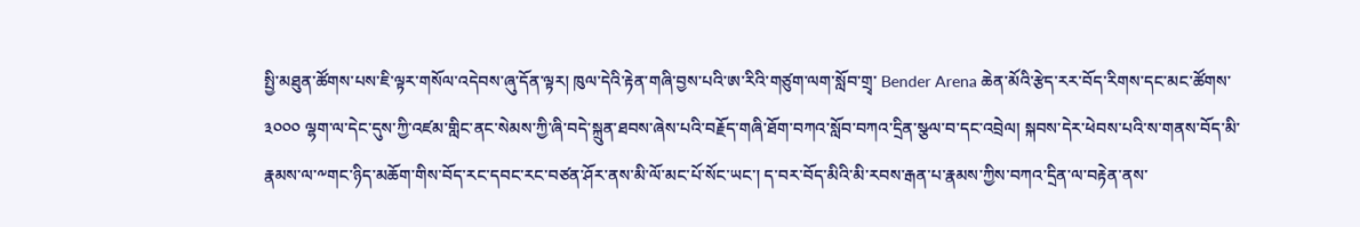སྤྱི་མཐུན་ཚོགས་པས་ཇི་ལྟར་གསོལ་འདེབས་ཞུ་དོན་ལྟར། ཁུལ་དེའི་རྟེན་གཞི་བྱས་པའི་ཨ་རིའི་གཙུག་ལག་སློབ་གྲྭ་ Bender Arena ཆེན་མོའི་རྩེད་རར་བོད་རིགས་དང་མང་ཚོགས་ ༣༠༠༠ ལྷག་ལ་དེང་དུས་ཀྱི་འཛམ་གླིང་ནང་སེམས་ཀྱི་ཞི་བདེ་སྐྲུན་ཐབས་ཞེས་པའི་བརྗོད་གཞི་ཐོག་བཀའ་སློབ་བཀའ་དྲིན་སྩལ་བ་དང་འབྲེལ། སྐབས་དེར་ཕེབས་པའི་ས་གནས་བོད་མི་རྣམས་ལ་༸གང་ཉིད་མཆོག་གིས་བོད་རང་དབང་རང་བཙན་ཤོར་ནས་མི་ལོ་མང་པོ་སོང་ཡང་། ད་བར་བོད་མིའི་མི་རབས་རྒན་པ་རྣམས་ཀྱིས་བཀའ་དྲིན་ལ་བརྟེན་ནས་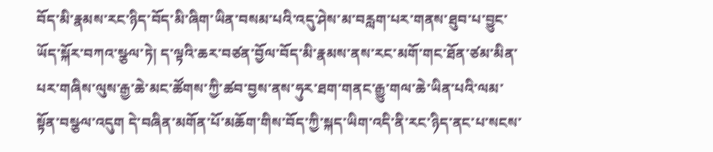བོད་མི་རྣམས་རང་ཉིད་བོད་མི་ཞིག་ཡིན་བསམ་པའི་འདུ་ཤེས་མ་བརླག་པར་གནས་ཐུབ་པ་བྱུང་ཡོད་སྐོར་བཀའ་སྩལ་ཏེ། ད་ལྟའི་ཆར་བཙན་བྱོལ་བོད་མི་རྣམས་ནས་རང་མགོ་གང་ཐོན་ཙམ་མིན་པར་གཞིས་ལུས་རྒྱ་ཆེ་མང་ཚོགས་ཀྱི་ཚབ་བྱས་ནས་ཧུར་ཐག་གནང་རྒྱུ་གལ་ཆེ་ཡིན་པའི་ལམ་སྟོན་བསྩལ་འདུག དེ་བཞིན་མགོན་པོ་མཆོག་གིས་བོད་ཀྱི་སྐད་ཡིག་འདི་ནི་རང་ཉིད་ནང་པ་སངས་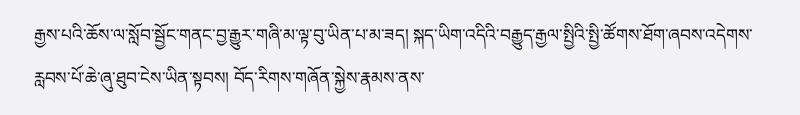རྒྱས་པའི་ཆོས་ལ་སློབ་སྦྱོང་གནང་བྱ་རྒྱུར་གཞི་མ་ལྟ་བུ་ཡིན་པ་མ་ཟད། སྐད་ཡིག་འདིའི་བརྒྱུད་རྒྱལ་སྤྱིའི་སྤྱི་ཚོགས་ཐོག་ཞབས་འདེགས་རླབས་པོ་ཆེ་ཞུ་ཐུབ་ངེས་ཡིན་སྟབས། བོད་རིགས་གཞོན་སྐྱེས་རྣམས་ནས་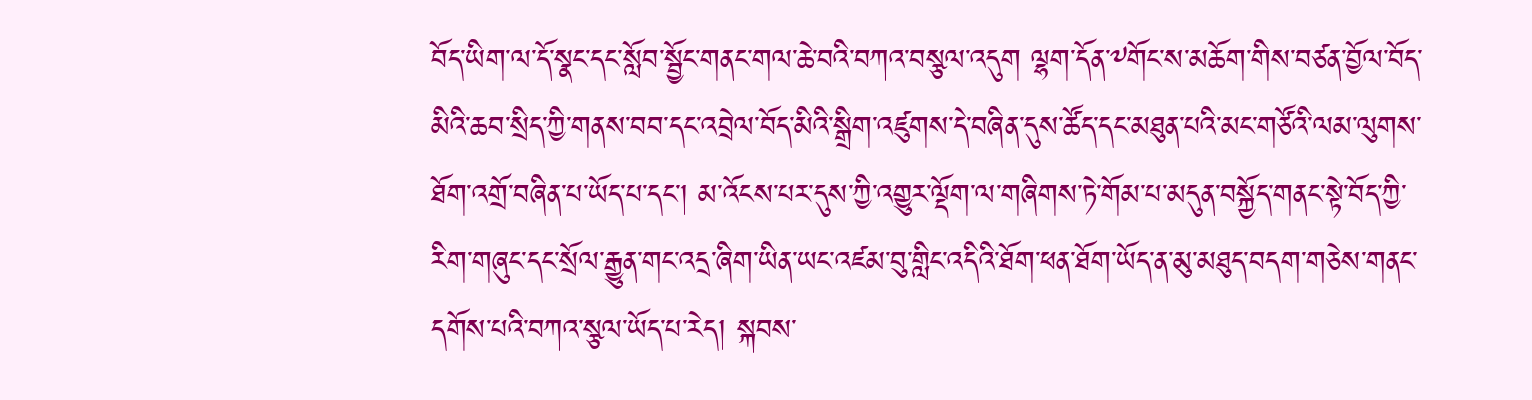བོད་ཡིག་ལ་དོ་སྣང་དང་སློབ་སྦྱོང་གནང་གལ་ཆེ་བའི་བཀའ་བསྩལ་འདུག ལྷག་དོན་༸གོང་ས་མཆོག་གིས་བཙན་བྱོལ་བོད་མིའི་ཆབ་སྲིད་ཀྱི་གནས་བབ་དང་འབྲེལ་བོད་མིའི་སྒྲིག་འཛུགས་དེ་བཞིན་དུས་ཚོད་དང་མཐུན་པའི་མང་གཙོའི་ལམ་ལུགས་ཐོག་འགྲོ་བཞིན་པ་ཡོད་པ་དང་། མ་འོངས་པར་དུས་ཀྱི་འགྱུར་ལྡོག་ལ་གཞིགས་ཏེ་གོམ་པ་མདུན་བསྐྱོད་གནང་སྟེ་བོད་ཀྱི་རིག་གཞུང་དང་སྲོལ་རྒྱུན་གང་འདྲ་ཞིག་ཡིན་ཡང་འཛམ་བུ་གླིང་འདིའི་ཐོག་ཕན་ཐོག་ཡོད་ན་མུ་མཐུད་བདག་གཅེས་གནང་དགོས་པའི་བཀའ་སྩལ་ཡོད་པ་རེད། སྐབས་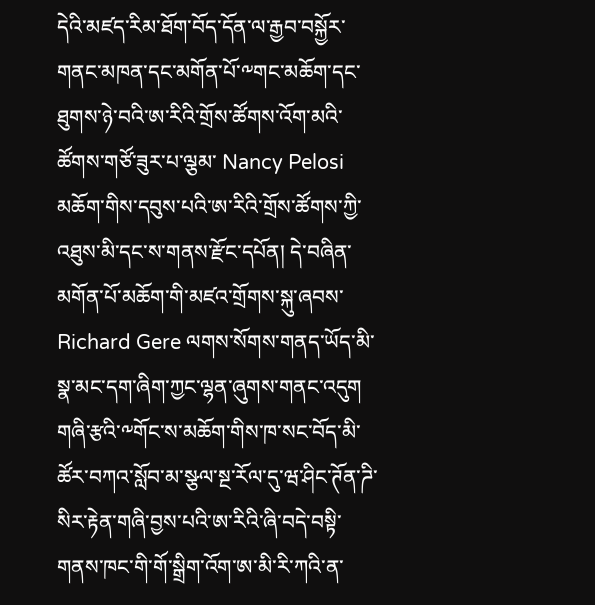དེའི་མཛད་རིམ་ཐོག་བོད་དོན་ལ་རྒྱབ་བསྐྱོར་གནང་མཁན་དང་མགོན་པོ་༸གང་མཆོག་དང་ཐུགས་ཉེ་བའི་ཨ་རིའི་གྲོས་ཚོགས་འོག་མའི་ཚོགས་གཙོ་ཟུར་པ་ལྕམ་ Nancy Pelosi མཆོག་གིས་དབུས་པའི་ཨ་རིའི་གྲོས་ཚོགས་ཀྱི་འཐུས་མི་དང་ས་གནས་རྫོང་དཔོན། དེ་བཞིན་མགོན་པོ་མཆོག་གི་མཛའ་གྲོགས་སྐུ་ཞབས་ Richard Gere ལགས་སོགས་གནད་ཡོད་མི་སྣ་མང་དག་ཞིག་ཀྱང་ལྷན་ཞུགས་གནང་འདུག གཞི་རྩའི་༸གོང་ས་མཆོག་གིས་ཁ་སང་བོད་མི་ཚོར་བཀའ་སློབ་མ་སྩལ་སྔ་རོལ་དུ་ཝ་ཤིང་ཊོན་ཌི་སིར་རྟེན་གཞི་བྱས་པའི་ཨ་རིའི་ཞི་བདེ་བསྟི་གནས་ཁང་གི་གོ་སྒྲིག་འོག་ཨ་མི་རི་ཀའི་ན་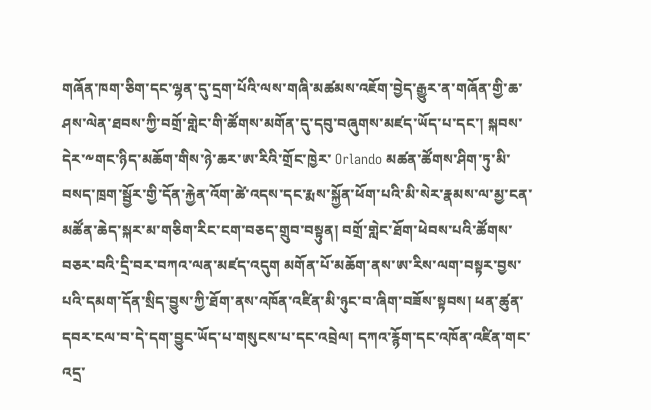གཞོན་ཁག་ཅིག་དང་ལྷན་དུ་དྲག་པོའི་ལས་གཞི་མཚམས་འཇོག་བྱེད་རྒྱུར་ན་གཞོན་གྱི་ཆ་ཤས་ལེན་ཐབས་ཀྱི་བགྲོ་གླེང་གི་ཚོགས་མགོན་དུ་དབུ་བཞུགས་མཛད་ཡོད་པ་དང་། སྐབས་དེར་༸གང་ཉིད་མཆོག་གིས་ཉེ་ཆར་ཨ་རིའི་གྲོང་ཁྱེར་ Orlando མཚན་ཚོགས་ཤིག་ཏུ་མི་བསད་ཁྲག་སྦྱོར་གྱི་དོན་རྐྱེན་འོག་ཚེ་འདས་དང་རྨས་སྐྱོན་ཕོག་པའི་མི་སེར་རྣམས་ལ་མྱ་ངན་མཚོན་ཆེད་སྐར་མ་གཅིག་རིང་ངག་བཅད་གྲུབ་བསྟུན། བགྲོ་གླེང་ཐོག་ཕེབས་པའི་ཚོགས་བཅར་བའི་དྲི་བར་བཀའ་ལན་མཛད་འདུག མགོན་པོ་མཆོག་ནས་ཨ་རིས་ལག་བསྟར་བྱས་པའི་དམག་དོན་སྲིད་བྱུས་ཀྱི་ཐོག་ནས་འཁོན་འཛིན་མི་ཉུང་བ་ཞིག་བཟོས་སྟབས། ཕན་ཚུན་དབར་ངལ་བ་དེ་དག་བྱུང་ཡོད་པ་གསུངས་པ་དང་འབྲེལ། དཀའ་རྙོག་དང་འཁོན་འཛིན་གང་འདྲ་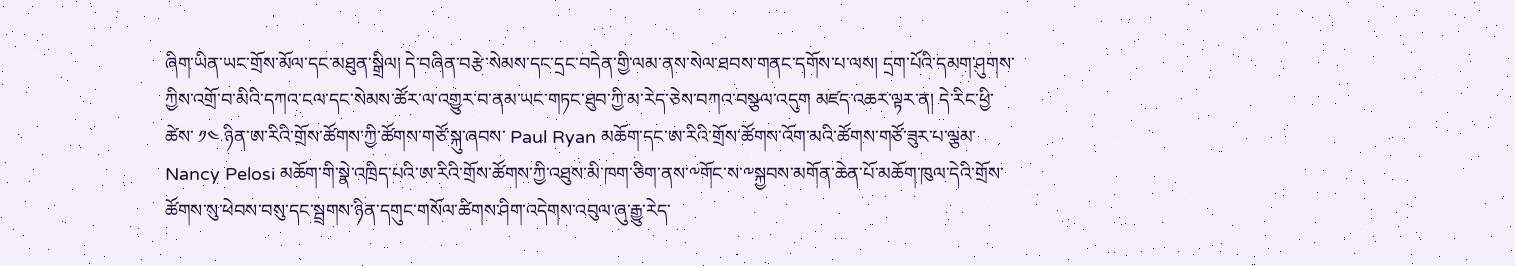ཞིག་ཡིན་ཡང་གྲོས་མོལ་དང་མཐུན་སྒྲིལ། དེ་བཞིན་བརྩེ་སེམས་དང་དྲང་བདེན་གྱི་ལམ་ནས་སེལ་ཐབས་གནང་དགོས་པ་ལས། དྲག་པོའི་དམག་ཤུགས་ཀྱིས་འགྲོ་བ་མིའི་དཀའ་ངལ་དང་སེམས་ཚོར་ལ་འགྱུར་བ་ནམ་ཡང་གཏང་ཐུབ་ཀྱི་མ་རེད་ཅེས་བཀའ་བསྩལ་འདུག མཛད་འཆར་ལྟར་ན། དེ་རིང་ཕྱི་ཚེས་ ༡༤ ཉིན་ཨ་རིའི་གྲོས་ཚོགས་ཀྱི་ཚོགས་གཙོ་སྐུ་ཞབས་ Paul Ryan མཆོག་དང་ཨ་རིའི་གྲོས་ཚོགས་འོག་མའི་ཚོགས་གཙོ་ཟུར་པ་ལྕམ་ Nancy Pelosi མཆོག་གི་སྣེ་འཁྲིད་པའི་ཨ་རིའི་གྲོས་ཚོགས་ཀྱི་འཐུས་མི་ཁག་ཅིག་ནས་༸གོང་ས་༸སྐྱབས་མགོན་ཆེན་པོ་མཆོག་ཁུལ་དེའི་གྲོས་ཚོགས་སུ་ཕེབས་བསུ་དང་སྦྲགས་ཉིན་དགུང་གསོལ་ཚིགས་ཤིག་འདེགས་འབུལ་ཞུ་རྒྱུ་རེད་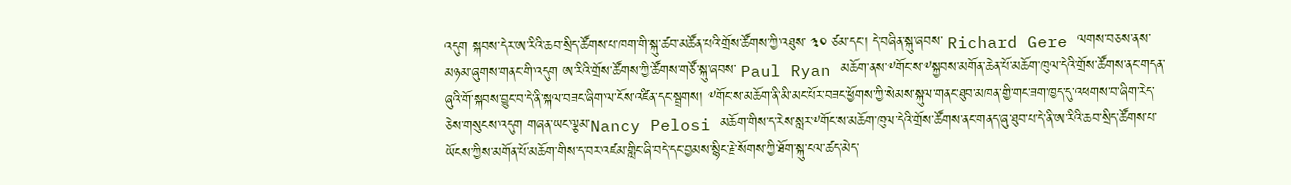འདུག སྐབས་དེར་ཨ་རིའི་ཆབ་སྲིད་ཚོགས་པ་ཁག་གི་སྐུ་ཚབ་མཚོན་པའི་གྲོས་ཚོགས་ཀྱི་འཐུས་ ༣༠ ཙམ་དང་། དེ་བཞིན་སྐུ་ཞབས་ Richard Gere ལགས་བཅས་ནས་མཉམ་ཞུགས་གནང་གི་འདུག ཨ་རིའི་གྲོས་ཚོགས་ཀྱི་ཚོགས་གཙོ་སྐུ་ཞབས་ Paul Ryan མཆོག་ནས་༸གོང་ས་༸སྐྱབས་མགོན་ཆེན་པོ་མཆོག་ཁུལ་དེའི་གྲོས་ཚོགས་ནང་གདན་ཞུའི་གོ་སྐབས་བྱུང་བ་དེ་ནི་སྐལ་བཟང་ཞིག་ལ་ངོས་འཛིན་དང་སྦྲགས། ༸གོང་ས་མཆོག་ནི་མི་མང་པོར་བཟང་ཕྱོགས་ཀྱི་སེམས་སྐུལ་གནང་ཐུབ་མཁན་གྱི་གང་ཟག་ཁྱད་དུ་འཕགས་བ་ཞིག་རེད་ཅེས་གསུངས་འདུག གཞན་ཡང་ལྕམ་Nancy Pelosi མཆོག་གིས་ད་རེས་སླར་༸གོང་ས་མཆོག་ཁུལ་དེའི་གྲོས་ཚོགས་ནང་གནད་ཞུ་ཐུབ་པ་དེ་ནི་ཨ་རིའི་ཆབ་སྲིད་ཚོགས་པ་ཡོངས་ཀྱིས་མགོན་པོ་མཆོག་གིས་ད་བར་འཛམ་གླིང་ཞི་བདེ་དང་བྱམས་སྙིང་རྗེ་སོགས་ཀྱི་ཐོག་སྐུ་ངལ་ཚད་མེད་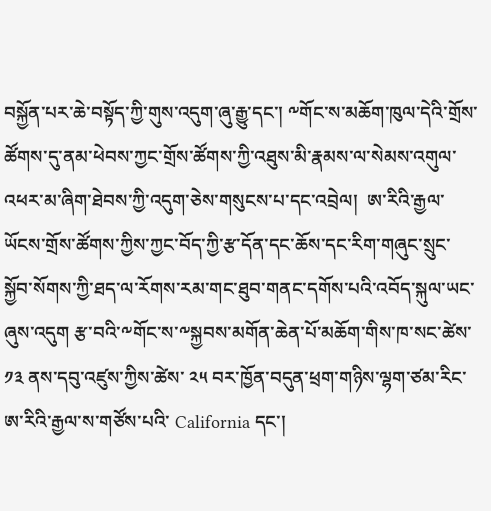བསྐྱོན་པར་ཆེ་བསྟོད་ཀྱི་གུས་འདུག་ཞུ་རྒྱུ་དང་། ༸གོང་ས་མཆོག་ཁུལ་དེའི་གྲོས་ཚོགས་དུ་ནམ་ཕེབས་ཀྱང་གྲོས་ཚོགས་ཀྱི་འཐུས་མི་རྣམས་ལ་སེམས་འགུལ་འཕར་མ་ཞིག་ཐེབས་ཀྱི་འདུག་ཅེས་གསུངས་པ་དང་འབྲེལ།  ཨ་རིའི་རྒྱལ་ཡོངས་གྲོས་ཚོགས་ཀྱིས་ཀྱང་བོད་ཀྱི་རྩ་དོན་དང་ཆོས་དང་རིག་གཞུང་སྲུང་སྐྱོབ་སོགས་ཀྱི་ཐད་ལ་རོགས་རམ་གང་ཐུབ་གནང་དགོས་པའི་འབོད་སྐུལ་ཡང་ཞུས་འདུག རྩ་བའི་༸གོང་ས་༸སྐྱབས་མགོན་ཆེན་པོ་མཆོག་གིས་ཁ་སང་ཚེས་ ༡༣ ནས་དབུ་འཛུས་ཀྱིས་ཚེས་ ༢༥ བར་ཁྱོན་བདུན་ཕྲག་གཉིས་ལྷག་ཙམ་རིང་ཨ་རིའི་རྒྱལ་ས་གཙོས་པའི་ California དང་།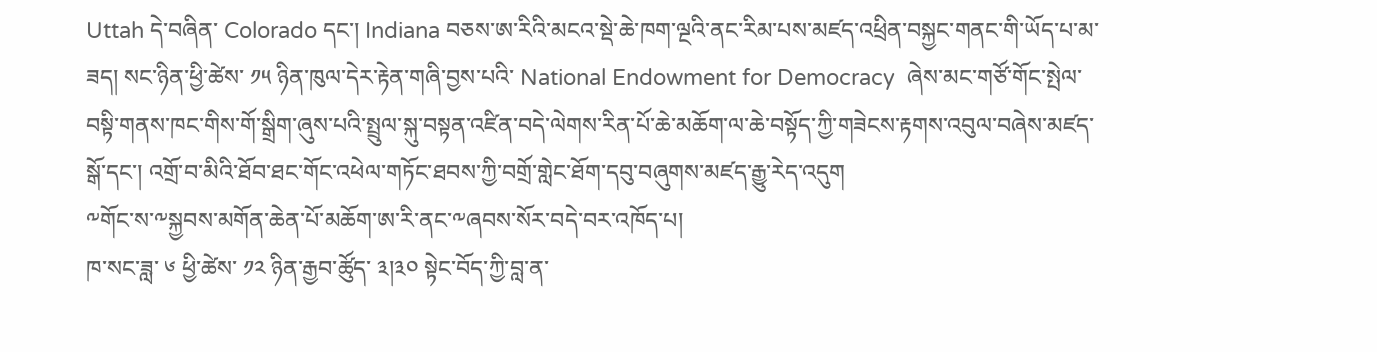Uttah དེ་བཞིན་ Colorado དང་། Indiana བཅས་ཨ་རིའི་མངའ་སྡེ་ཆེ་ཁག་ལྔའི་ནང་རིམ་པས་མཛད་འཕྲིན་བསྐྱང་གནང་གི་ཡོད་པ་མ་ཟད། སང་ཉིན་ཕྱི་ཚེས་ ༡༥ ཉིན་ཁུལ་དེར་རྟེན་གཞི་བྱས་པའི་ National Endowment for Democracy  ཞེས་མང་གཙོ་གོང་སྤེལ་བསྟི་གནས་ཁང་གིས་གོ་སྒྲིག་ཞུས་པའི་སྤྲུལ་སྐུ་བསྟན་འཛིན་བདེ་ལེགས་རིན་པོ་ཆེ་མཆོག་ལ་ཆེ་བསྟོད་ཀྱི་གཟེངས་རྟགས་འབུལ་བཞེས་མཛད་སྒོ་དང་། འགྲོ་བ་མིའི་ཐོབ་ཐང་གོང་འཕེལ་གཏོང་ཐབས་ཀྱི་བགྲོ་གླེང་ཐོག་དབུ་བཞུགས་མཛད་རྒྱུ་རེད་འདུག
༸གོང་ས་༸སྐྱབས་མགོན་ཆེན་པོ་མཆོག་ཨ་རི་ནང་༸ཞབས་སོར་བདེ་བར་འཁོད་པ།
ཁ་སང་ཟླ་ ༦ ཕྱི་ཚེས་ ༡༢ ཉིན་རྒྱབ་ཚོུད་ ༣།༣༠ སྟེང་བོད་ཀྱི་བླ་ན་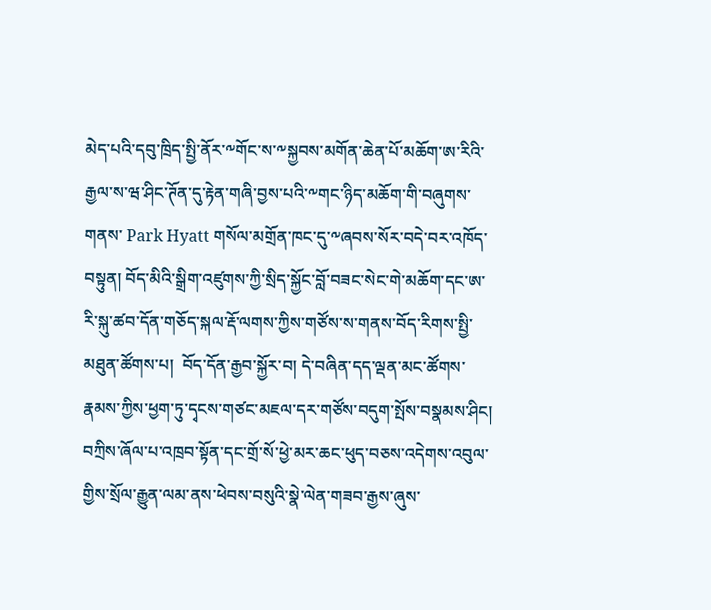མེད་པའི་དབུ་ཁྲིད་སྤྱི་ནོར་༸གོང་ས་༸སྐྱབས་མགོན་ཆེན་པོ་མཆོག་ཨ་རིའི་རྒྱལ་ས་ཝ་ཤིང་ཊོན་དུ་རྟེན་གཞི་བྱས་པའི་༸གང་ཉིད་མཆོག་གི་བཞུགས་གནས་ Park Hyatt གསོལ་མགྲོན་ཁང་དུ་༸ཞབས་སོར་བདེ་བར་འཁོད་བསྟུན། བོད་མིའི་སྒྲིག་འཛུགས་ཀྱི་སྲིད་སྐྱོང་བློ་བཟང་སེང་གེ་མཆོག་དང་ཨ་རི་སྐུ་ཚབ་དོན་གཅོད་སྐལ་རྡོ་ལགས་ཀྱིས་གཙོས་ས་གནས་བོད་རིགས་སྤྱི་མཐུན་ཚོགས་པ།  བོད་དོན་རྒྱབ་སྐྱོར་བ། དེ་བཞིན་དད་ལྡན་མང་ཚོགས་རྣམས་ཀྱིས་ཕྱག་ཏུ་དྭངས་གཙང་མཇལ་དར་གཙོས་བདུག་སྤོས་བསྣམས་ཤིང། བཀྲིས་ཞོལ་པ་འཁྲབ་སྟོན་དང་གྲོ་སོ་ཕྱེ་མར་ཆང་ཕུད་བཅས་འདེགས་འབུལ་གྱིས་སྲོལ་རྒྱུན་ལམ་ནས་ཕེབས་བསུའི་སྣེ་ལེན་གཟབ་རྒྱས་ཞུས་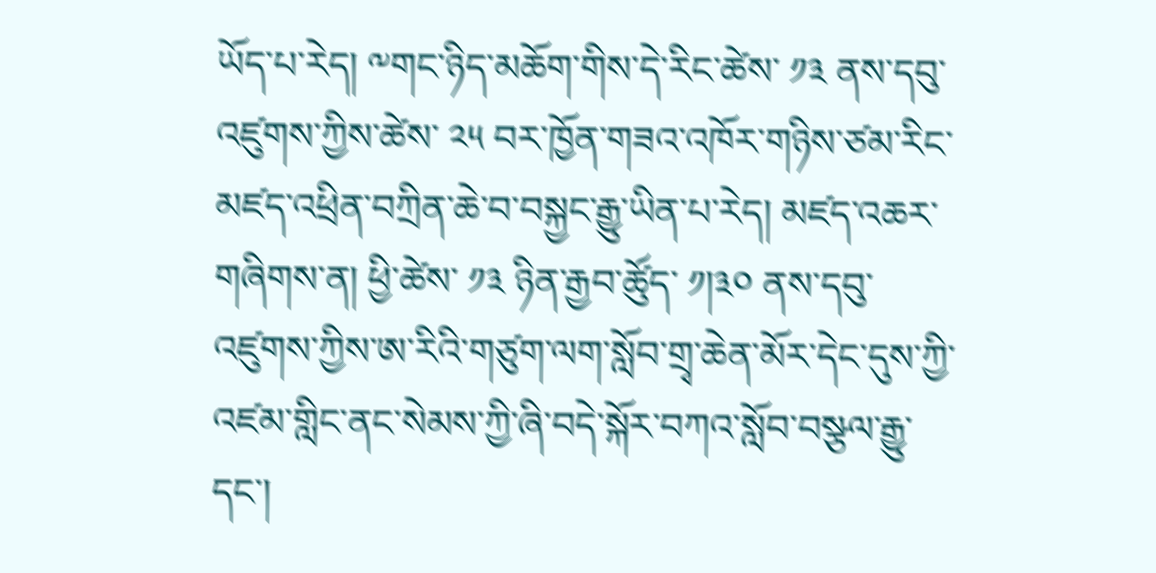ཡོད་པ་རེད། ༸གང་ཉིད་མཆོག་གིས་དེ་རིང་ཚེས་ ༡༣ ནས་དབུ་འཛུགས་ཀྱིས་ཚེས་ ༢༥ བར་ཁྱོན་གཟའ་འཁོར་གཉིས་ཙམ་རིང་མཛད་འཕྲིན་བཀྲིན་ཆེ་བ་བསྐྱང་རྒྱུ་ཡིན་པ་རེད། མཛད་འཆར་གཞིགས་ན། ཕྱི་ཚེས་ ༡༣ ཉིན་རྒྱབ་ཚོུད་ ༡།༣༠ ནས་དབུ་འཛུགས་ཀྱིས་ཨ་རིའི་གཙུག་ལག་སློབ་གྲྭ་ཆེན་མོར་དེང་དུས་ཀྱི་འཛམ་གླིང་ནང་སེམས་ཀྱི་ཞི་བདེ་སྐོར་བཀའ་སློབ་བསྩལ་རྒྱུ་དང་།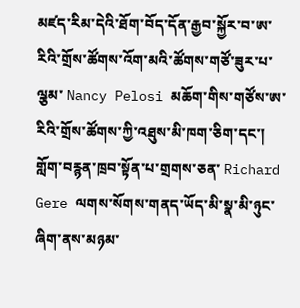མཛད་རིམ་དེའི་ཐོག་བོད་དོན་རྒྱབ་སྐྱོར་བ་ཨ་རིའི་གྲོས་ཚོགས་འོག་མའི་ཚོགས་གཙོ་ཟུར་པ་ལྕམ་ Nancy Pelosi མཆོག་གིས་གཙོས་ཨ་རིའི་གྲོས་ཚོགས་ཀྱི་འཐུས་མི་ཁག་ཅིག་དང་། གློག་བརྙན་ཁྲབ་སྟོན་པ་གྲགས་ཅན་ Richard Gere ལགས་སོགས་གནད་ཡོད་མི་སྣ་མི་ཉུང་ཞིག་ནས་མཉམ་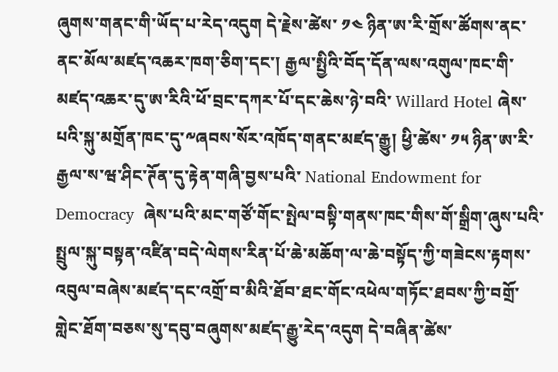ཞུགས་གནང་གི་ཡོད་པ་རེད་འདུག དེ་རྗེས་ཚེས་ ༡༤ ཉིན་ཨ་རི་གྲོས་ཚོགས་ནང་ནང་མོལ་མཛད་འཆར་ཁག་ཅིག་དང་། རྒྱལ་སྤྱིའི་བོད་དོན་ལས་འགུལ་ཁང་གི་མཛད་འཆར་དུ་ཨ་རིའི་ཕོ་བྲང་དཀར་པོ་དང་ཆེས་ཉེ་བའི་ Willard Hotel ཞེས་པའི་སྐུ་མགྲོན་ཁང་དུ་༸ཞབས་སོར་འཁོད་གནང་མཛད་རྒྱུ། ཕྱི་ཚེས་ ༡༥ ཉིན་ཨ་རི་རྒྱལ་ས་ཝ་ཤིང་ཊོན་དུ་རྟེན་གཞི་བྱས་པའི་ National Endowment for Democracy  ཞེས་པའི་མང་གཙོ་གོང་སྤེལ་བསྟི་གནས་ཁང་གིས་གོ་སྒྲིག་ཞུས་པའི་སྤྲུལ་སྐུ་བསྟན་འཛིན་བདེ་ལེགས་རིན་པོ་ཆེ་མཆོག་ལ་ཆེ་བསྟོད་ཀྱི་གཟེངས་རྟགས་འབུལ་བཞེས་མཛད་དང་འགྲོ་བ་མིའི་ཐོབ་ཐང་གོང་འཕེལ་གཏོང་ཐབས་ཀྱི་བགྲོ་གླེང་ཐོག་བཅས་སུ་དབུ་བཞུགས་མཛད་རྒྱུ་རེད་འདུག དེ་བཞིན་ཚེས་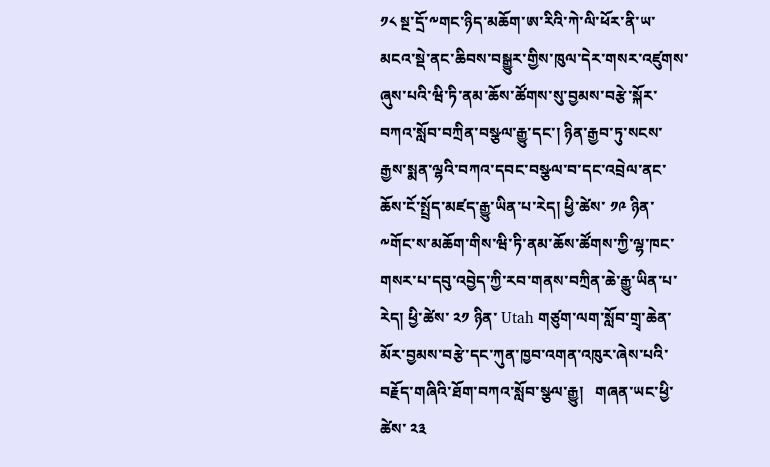༡༨ སྔ་དྲོ་༸གང་ཉིད་མཆོག་ཨ་རིའི་ཀེ་ལི་ཕོར་ནི་ཡ་མངའ་སྡེ་ནང་ཆིབས་བསྒྱུར་གྱིས་ཁུལ་དེར་གསར་འཛུགས་ཞུས་པའི་ཝི་ཏི་ནམ་ཆོས་ཚོགས་སུ་བྱམས་བརྩེ་སྐོར་བཀའ་སློབ་བཀྲིན་བསྩལ་རྒྱུ་དང་། ཉིན་རྒྱབ་ཏུ་སངས་རྒྱས་སྨན་ལྷའི་བཀའ་དབང་བསྩལ་བ་དང་འབྲེལ་ནང་ཆོས་ངོ་སྤྲོད་མཛད་རྒྱུ་ཡིན་པ་རེད། ཕྱི་ཚེས་ ༡༩ ཉིན་༸གོང་ས་མཆོག་གིས་ཝི་ཏི་ནམ་ཆོས་ཚོགས་ཀྱི་ལྷ་ཁང་གསར་པ་དབུ་འབྱེད་ཀྱི་རབ་གནས་བཀྲིན་ཆེ་རྒྱུ་ཡིན་པ་རེད། ཕྱི་ཚེས་ ༢༡ ཉིན་ Utah གཙུག་ལག་སློབ་གྲྭ་ཆེན་མོར་བྱམས་བརྩེ་དང་ཀུན་ཁྱབ་འགན་འཁུར་ཞེས་པའི་བརྗོད་གཞིའི་ཐོག་བཀའ་སློབ་སྩལ་རྒྱུ།   གཞན་ཡང་ཕྱི་ཚེས་ ༢༣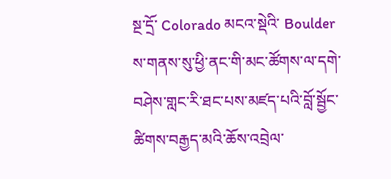སྔ་དྲོ་ Colorado མངའ་སྡེའི་ Boulder ས་གནས་སུ་ཕྱི་ནང་གི་མང་ཚོགས་ལ་དགེ་བཤེས་གླང་རི་ཐང་པས་མཛད་པའི་བློ་སྦྱོང་ཚིགས་བརྒྱད་མའི་ཆོས་འབྲེལ་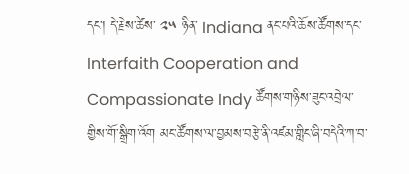དང་། དེ་རྗེས་ཚེས་ ༢༥ ཉིན་ Indiana ནང་པའི་ཆོས་ཚོགས་དང་ Interfaith Cooperation and Compassionate Indy ཚོགས་གཉིས་ཟུང་འབྲེལ་གྱིས་གོ་སྒྲིག་འོག མང་ཚོགས་ལ་བྱམས་བརྩེ་ནི་འཛམ་གླིང་ཞི་བདེའི་ཀ་བ་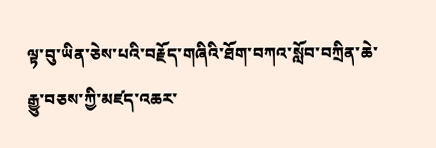ལྟ་བུ་ཡིན་ཅེས་པའི་བརྗོད་གཞིའི་ཐོག་བཀའ་སློབ་བཀྲིན་ཆེ་རྒྱུ་བཅས་ཀྱི་མཛད་འཆར་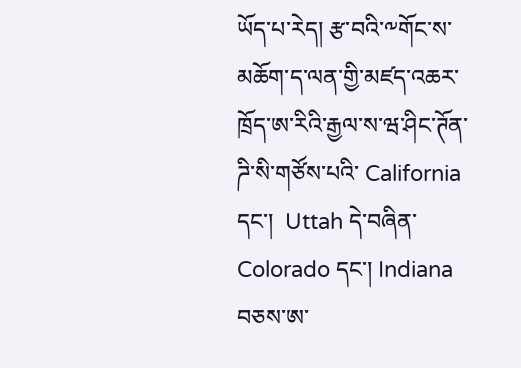ཡོད་པ་རེད། རྩ་བའི་༸གོང་ས་མཆོག་ད་ལན་གྱི་མཛད་འཆར་ཁྲོད་ཨ་རིའི་རྒྱལ་ས་ཝ་ཤིང་ཊོན་ཌི་སི་གཙོས་པའི་ California དང་།  Uttah དེ་བཞིན་ Colorado དང་། Indiana བཅས་ཨ་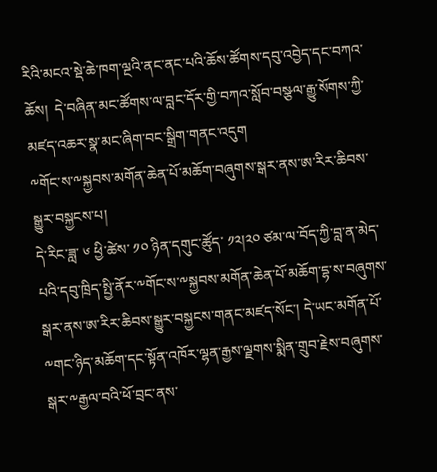རིའི་མངའ་སྡེ་ཆེ་ཁག་ལྔའི་ནང་ནང་པའི་ཆོས་ཚོགས་དབུ་འབྱེད་དང་བཀའ་ཆོས།  དེ་བཞིན་མང་ཚོགས་ལ་བླང་དོར་གྱི་བཀའ་སློབ་བསྩལ་རྒྱུ་སོགས་ཀྱི་མཛད་འཆར་སྣ་མང་ཞིག་བང་སྒྲིག་གནང་འདུག
༸གོང་ས་༸སྐྱབས་མགོན་ཆེན་པོ་མཆོག་བཞུགས་སྒར་ནས་ཨ་རིར་ཆིབས་སྒྱུར་བསྐྱངས་པ།
དེ་རིང་ཟླ་ ༦ ཕྱི་ཚེས་ ༡༠ ཉིན་དགུང་ཚོུད་ ༡༢།༢༠ ཙམ་ལ་བོད་ཀྱི་བླ་ན་མེད་པའི་དབུ་ཁྲིད་སྤྱི་ནོར་༸གོང་ས་༸སྐྱབས་མགོན་ཆེན་པོ་མཆོག་དྷ་ས་བཞུགས་སྒར་ནས་ཨ་རིར་ཆིབས་སྒྱུར་བསྐྱངས་གནང་མཛད་སོང་། དེ་ཡང་མགོན་པོ་༸གང་ཉིད་མཆོག་དང་སྟོན་འཁོར་ལྷན་རྒྱས་ལྗགས་སྨིན་གྲུབ་རྗེས་བཞུགས་སྒར་༸རྒྱལ་བའི་ཕོ་བྲང་ནས་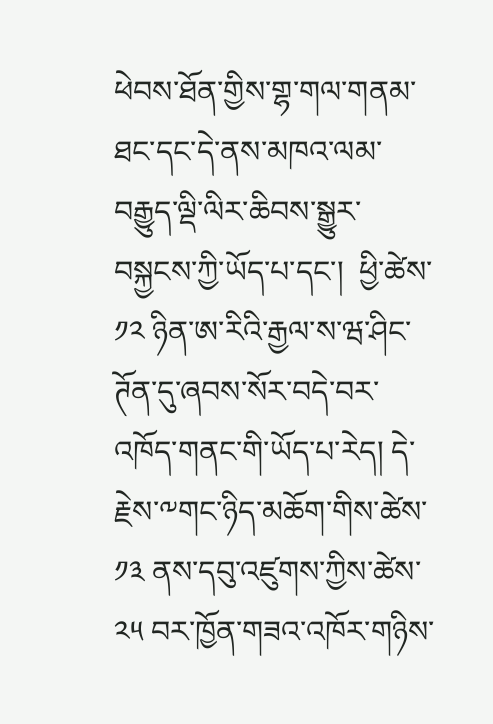ཕེབས་ཐོན་གྱིས་གྷ་གལ་གནམ་ཐང་དང་དེ་ནས་མཁའ་ལམ་བརྒྱུད་ལྡི་ལིར་ཆིབས་སྒྱུར་བསྐྱངས་ཀྱི་ཡོད་པ་དང་།  ཕྱི་ཚེས་ ༡༢ ཉིན་ཨ་རིའི་རྒྱལ་ས་ཝ་ཤིང་ཊོན་དུ་ཞབས་སོར་བདེ་བར་འཁོད་གནང་གི་ཡོད་པ་རེད། དེ་རྗེས་༸གང་ཉིད་མཆོག་གིས་ཚེས་ ༡༣ ནས་དབུ་འཛུགས་ཀྱིས་ཚེས་ ༢༥ བར་ཁྱོན་གཟའ་འཁོར་གཉིས་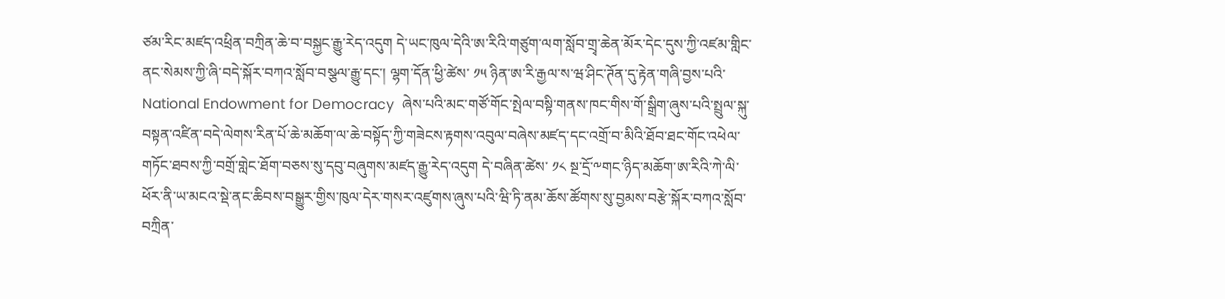ཙམ་རིང་མཛད་འཕྲིན་བཀྲིན་ཆེ་བ་བསྐྱང་རྒྱུ་རེད་འདུག དེ་ཡང་ཁུལ་དེའི་ཨ་རིའི་གཙུག་ལག་སློབ་གྲྭ་ཆེན་མོར་དེང་དུས་ཀྱི་འཛམ་གླིང་ནང་སེམས་ཀྱི་ཞི་བདེ་སྐོར་བཀའ་སློབ་བསྩལ་རྒྱུ་དང་། ལྷག་དོན་ཕྱི་ཚེས་ ༡༥ ཉིན་ཨ་རི་རྒྱལ་ས་ཝ་ཤིང་ཊོན་དུ་རྟེན་གཞི་བྱས་པའི་ National Endowment for Democracy  ཞེས་པའི་མང་གཙོ་གོང་སྤེལ་བསྟི་གནས་ཁང་གིས་གོ་སྒྲིག་ཞུས་པའི་སྤྲུལ་སྐུ་བསྟན་འཛིན་བདེ་ལེགས་རིན་པོ་ཆེ་མཆོག་ལ་ཆེ་བསྟོད་ཀྱི་གཟེངས་རྟགས་འབུལ་བཞེས་མཛད་དང་འགྲོ་བ་མིའི་ཐོབ་ཐང་གོང་འཕེལ་གཏོང་ཐབས་ཀྱི་བགྲོ་གླེང་ཐོག་བཅས་སུ་དབུ་བཞུགས་མཛད་རྒྱུ་རེད་འདུག དེ་བཞིན་ཚེས་ ༡༨ སྔ་དྲོ་༸གང་ཉིད་མཆོག་ཨ་རིའི་ཀེ་ལི་ཕོར་ནི་ཡ་མངའ་སྡེ་ནང་ཆིབས་བསྒྱུར་གྱིས་ཁུལ་དེར་གསར་འཛུགས་ཞུས་པའི་ཝི་ཏི་ནམ་ཆོས་ཚོགས་སུ་བྱམས་བརྩེ་སྐོར་བཀའ་སློབ་བཀྲིན་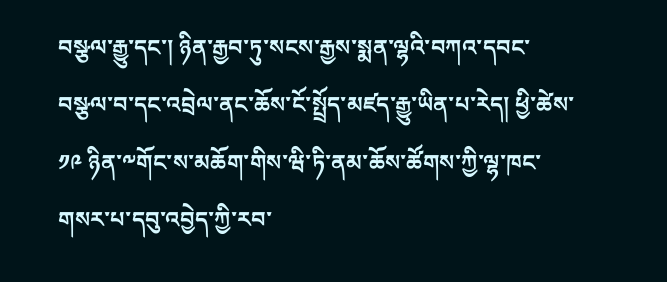བསྩལ་རྒྱུ་དང་། ཉིན་རྒྱབ་ཏུ་སངས་རྒྱས་སྨན་ལྷའི་བཀའ་དབང་བསྩལ་བ་དང་འབྲེལ་ནང་ཆོས་ངོ་སྤྲོད་མཛད་རྒྱུ་ཡིན་པ་རེད། ཕྱི་ཚེས་ ༡༩ ཉིན་༸གོང་ས་མཆོག་གིས་ཝི་ཏི་ནམ་ཆོས་ཚོགས་ཀྱི་ལྷ་ཁང་གསར་པ་དབུ་འབྱེད་ཀྱི་རབ་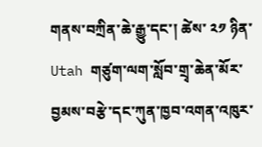གནས་བཀྲིན་ཆེ་རྒྱུ་དང་། ཚེས་ ༢༡ ཉིན་ Utah གཙུག་ལག་སློབ་གྲྭ་ཆེན་མོར་བྱམས་བརྩེ་དང་ཀུན་ཁྱབ་འགན་འཁུར་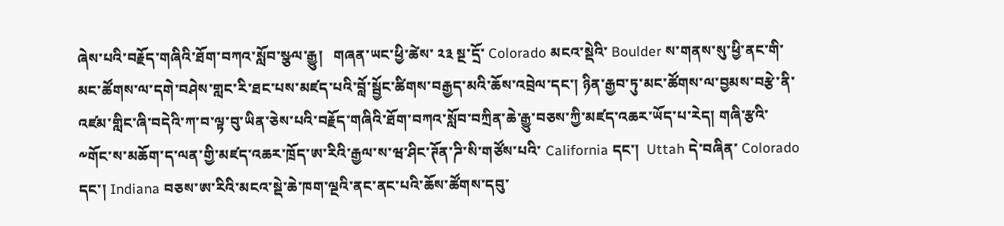ཞེས་པའི་བརྗོད་གཞིའི་ཐོག་བཀའ་སློབ་སྩལ་རྒྱུ།   གཞན་ཡང་ཕྱི་ཚེས་ ༢༣ སྔ་དྲོ་ Colorado མངའ་སྡེའི་ Boulder ས་གནས་སུ་ཕྱི་ནང་གི་མང་ཚོགས་ལ་དགེ་བཤེས་གླང་རི་ཐང་པས་མཛད་པའི་བློ་སྦྱོང་ཚིགས་བརྒྱད་མའི་ཆོས་འབྲེལ་དང་། ཉིན་རྒྱབ་ཏུ་མང་ཚོགས་ལ་བྱམས་བརྩེ་ནི་འཛམ་གླིང་ཞི་བདེའི་ཀ་བ་ལྟ་བུ་ཡིན་ཅེས་པའི་བརྗོད་གཞིའི་ཐོག་བཀའ་སློབ་བཀྲིན་ཆེ་རྒྱུ་བཅས་ཀྱི་མཛད་འཆར་ཡོད་པ་རེད། གཞི་རྩའི་༸གོང་ས་མཆོག་ད་ལན་གྱི་མཛད་འཆར་ཁྲོད་ཨ་རིའི་རྒྱལ་ས་ཝ་ཤིང་ཊོན་ཌི་སི་གཙོས་པའི་ California དང་།  Uttah དེ་བཞིན་ Colorado དང་། Indiana བཅས་ཨ་རིའི་མངའ་སྡེ་ཆེ་ཁག་ལྔའི་ནང་ནང་པའི་ཆོས་ཚོགས་དབུ་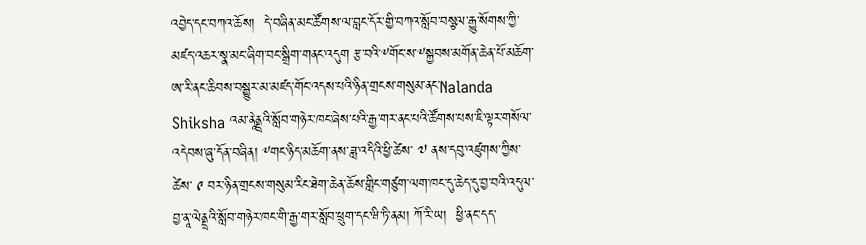འབྱེད་དང་བཀའ་ཆོས།  དེ་བཞིན་མང་ཚོགས་ལ་བླང་དོར་གྱི་བཀའ་སློབ་བསྩལ་རྒྱུ་སོགས་ཀྱི་མཛད་འཆར་སྣ་མང་ཞིག་བང་སྒྲིག་གནང་འདུག རྩ་བའི་༸གོང་ས་༸སྐྱབས་མགོན་ཆེན་པོ་མཆོག་ཨ་རི་ནང་ཆིབས་བསྒྱུར་མ་མཛད་གོང་འདས་པའི་ཉིན་གྲངས་གསུམ་ནང་Nalanda Shiksha འམ་ནཱེནྡྲའི་སློབ་གཉེར་ཁང་ཞེས་པའི་རྒྱ་གར་ནང་པའི་ཚོགས་པས་ཇི་ལྟར་གསོལ་འདེབས་ཞུ་དོན་བཞིན། ༸གང་ཉིད་མཆོག་ནས་ཟླ་འདིའི་ཕྱི་ཚེས་ ༧ ནས་དབུ་འཛུགས་ཀྱིས་ཚེས་ ༩ བར་ཉིན་གྲངས་གསུམ་རིང་ཐེག་ཆེན་ཆོས་གླིང་གཙུག་ལག་ཁང་དུ་ཆེད་དུ་བྱ་བའི་འདུལ་བྱ་ནཱ་ལེནྡྲའི་སློབ་གཉེར་ཁང་གི་རྒྱ་གར་སློབ་ཕྲུག་དང་ཝི་ཏི་ནམ། ཀོ་རི་ཡ།  ཕྱི་ནང་དད་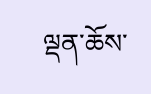ལྡན་ཆོས་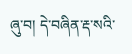ཞུ་བ། དེ་བཞིན་རྡ་སའི་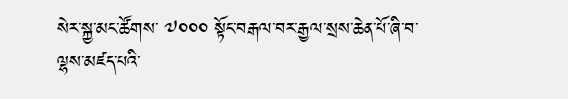སེར་སྐྱ་མང་ཚོགས་ ༧༠༠༠ སྟོང་བརྒལ་བར་རྒྱལ་སྲས་ཆེན་པོ་ཞི་བ་ལྷས་མཛད་པའི་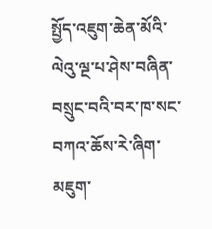སྤྱོད་འཇུག་ཆེན་མོའི་ལེའུ་ལྔ་པ་ཤེས་བཞིན་བསྲུང་བའི་བར་ཁ་སང་བཀའ་ཆོས་རེ་ཞིག་མཇུག་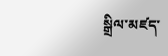སྒྲིལ་མཛད་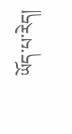ཡོད་པ་རེད།